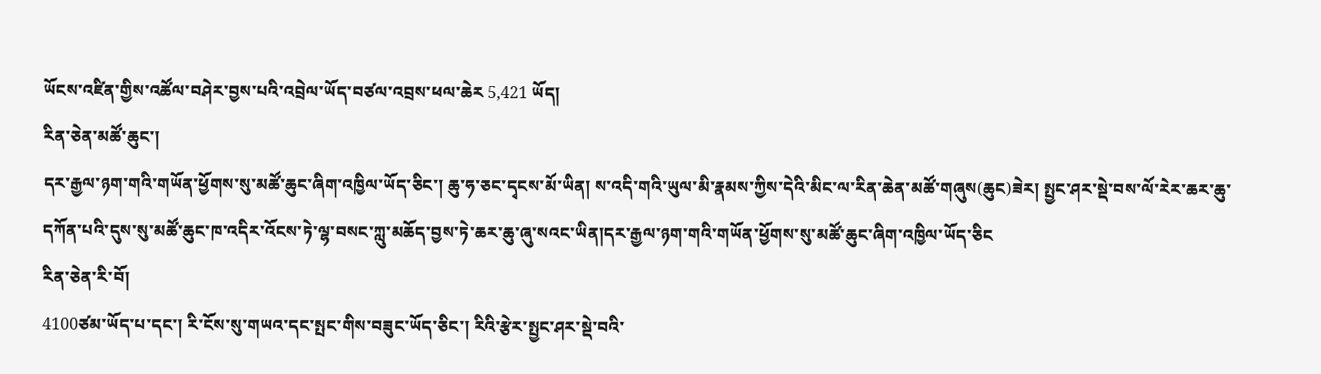ཡོངས་འཛིན་གྱིས་འཚོལ་བཤེར་བྱས་པའི་འབྲེལ་ཡོད་བཙལ་འབྲས་ཕལ་ཆེར 5,421 ཡོད།
རིན་ཅེན་མཚོ་ཆུང་།
དར་རྒྱལ་ཉག་གའི་གཡོན་ཕྱོགས་སུ་མཚོ་ཆུང་ཞིག་འཁྱིལ་ཡོད་ཅིང་། ཆུ་ཧ་ཅང་དྭངས་མོ་ཡིན། ས་འདི་གའི་ཡུལ་མི་རྣམས་ཀྱིས་དེའི་མིང་ལ་རིན་ཆེན་མཚོ་གཞུས(ཆུང)ཟེར། སྤྱང་ཤར་སྡེ་བས་ལོ་རེར་ཆར་ཆུ་དཀོན་པའི་དུས་སུ་མཚོ་ཆུང་ཁ་འདིར་འོངས་ཏེ་ལྷ་བསང་ཀླུ་མཆོད་བྱས་ཏེ་ཆར་ཆུ་ཞུ་སའང་ཡིན།དར་རྒྱལ་ཉག་གའི་གཡོན་ཕྱོགས་སུ་མཚོ་ཆུང་ཞིག་འཁྱིལ་ཡོད་ཅིང
རིན་ཅེན་རི་བོ།
4100ཙམ་ཡོད་པ་དང་། རི་ངོས་སུ་གཡའ་དང་སྤང་གིས་བཟུང་ཡོད་ཅིང་། རིའི་རྩེར་སྤྱང་ཤར་སྡེ་བའི་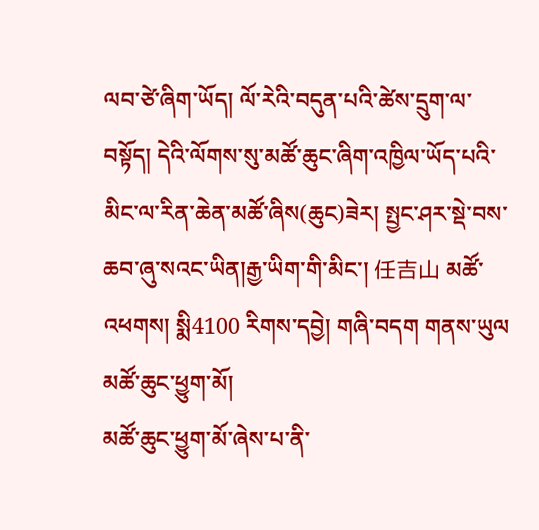ལབ་ཙེ་ཞིག་ཡོད། ལོ་རེའི་བདུན་པའི་ཚེས་དྲུག་ལ་བསྟོད། དེའི་ལོགས་སུ་མཚོ་ཆུང་ཞིག་འཁྱིལ་ཡོད་པའི་མིང་ལ་རིན་ཆེན་མཚོ་ཞིས(ཆུང)ཟེར། སྤྱང་ཤར་སྡེ་བས་ཆབ་ཞུ་སའང་ཡིན།རྒྱ་ཡིག་གི་མིང་། 任吉山 མཚོ་འཕགས། སྨི4100 རིགས་དབྱེ། གཞི་བདག གནས་ཡུལ
མཚོ་ཆུང་ཕྱུག་མོ།
མཚོ་ཆུང་ཕྱུག་མོ་ཞེས་པ་ནི་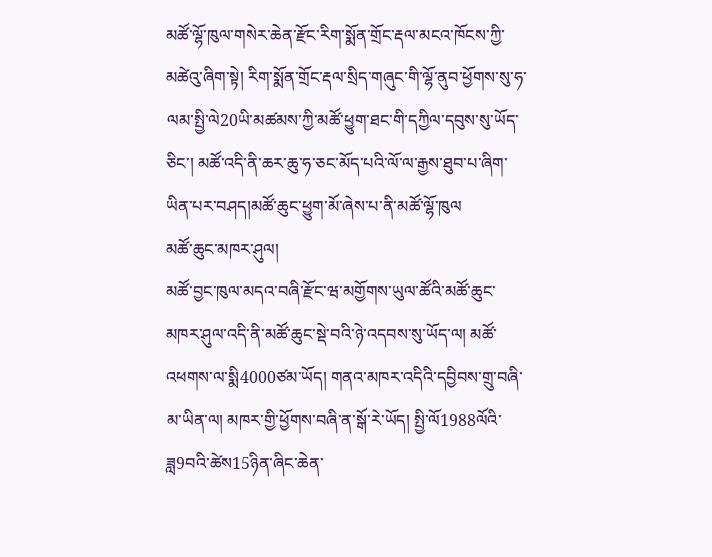མཚོ་ལྷོ་ཁུལ་གསེར་ཆེན་རྫོང་རིག་སྨོན་གྲོང་རྡལ་མངའ་ཁོངས་ཀྱི་མཚེའུ་ཞིག་སྟེ། རིག་སྨོན་གྲོང་རྡལ་སྲིད་གཞུང་གི་ལྷོ་ནུབ་ཕྱོགས་སུ་ཧ་ལམ་སྤྱི་ལེ20ཡི་མཚམས་ཀྱི་མཚོ་ཕྱུག་ཐང་གི་དཀྱིལ་དབུས་སུ་ཡོད་ཅིང་། མཚོ་འདི་ནི་ཆར་ཆུ་ཧ་ཅང་མོད་པའི་ལོ་ལ་རྒྱས་ཐུབ་པ་ཞིག་ཡིན་པར་བཤད།མཚོ་ཆུང་ཕྱུག་མོ་ཞེས་པ་ནི་མཚོ་ལྷོ་ཁུལ
མཚོ་ཆུང་མཁར་ཤུལ།
མཚོ་བྱང་ཁུལ་མདའ་བཞི་རྫོང་ཝ་མགྱོགས་ཡུལ་ཚོའི་མཚོ་ཆུང་མཁར་ཤུལ་འདི་ནི་མཚོ་ཆུང་སྡེ་བའི་ཉེ་འདབས་སུ་ཡོད་ལ། མཚོ་འཕགས་ལ་སྨི4000ཙམ་ཡོད། གནའ་མཁར་འདིའི་དབྱིབས་གྲུ་བཞི་མ་ཡིན་ལ། མཁར་གྱི་ཕྱོགས་བཞི་ན་སྒོ་རེ་ཡོད། སྤྱི་ལོ1988ལོའི་ཟླ9བའི་ཚེས15ཉིན་ཞིང་ཆེན་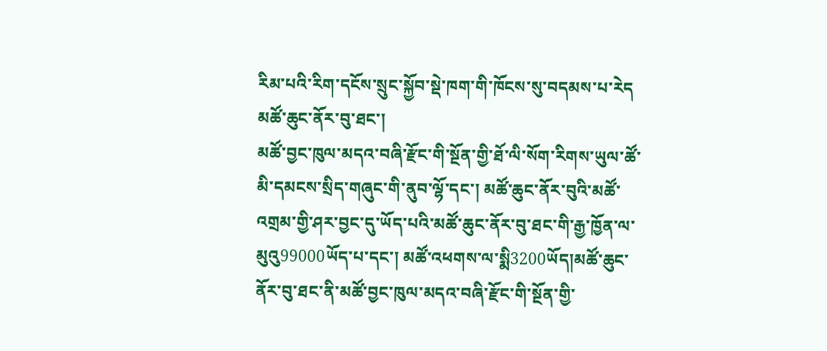རིམ་པའི་རིག་དངོས་སྲུང་སྐྱོབ་སྡེ་ཁག་གི་ཁོངས་སུ་བདམས་པ་རེད
མཚོ་ཆུང་ནོར་བུ་ཐང་།
མཚོ་བྱང་ཁུལ་མདའ་བཞི་རྫོང་གི་སྔོན་གྱི་ཐོ་ལི་སོག་རིགས་ཡུལ་ཚོ་མི་དམངས་སྲིད་གཞུང་གི་ནུབ་ལྷོ་དང་། མཚོ་ཆུང་ནོར་བུའི་མཚོ་འགྲམ་གྱི་ཤར་བྱང་དུ་ཡོད་པའི་མཚོ་ཆུང་ནོར་བུ་ཐང་གི་རྒྱ་ཁྱོན་ལ་མུའུ99000ཡོད་པ་དང་། མཚོ་འཕགས་ལ་སྨི3200ཡོད།མཚོ་ཆུང་ནོར་བུ་ཐང་ནི་མཚོ་བྱང་ཁུལ་མདའ་བཞི་རྫོང་གི་སྔོན་གྱི་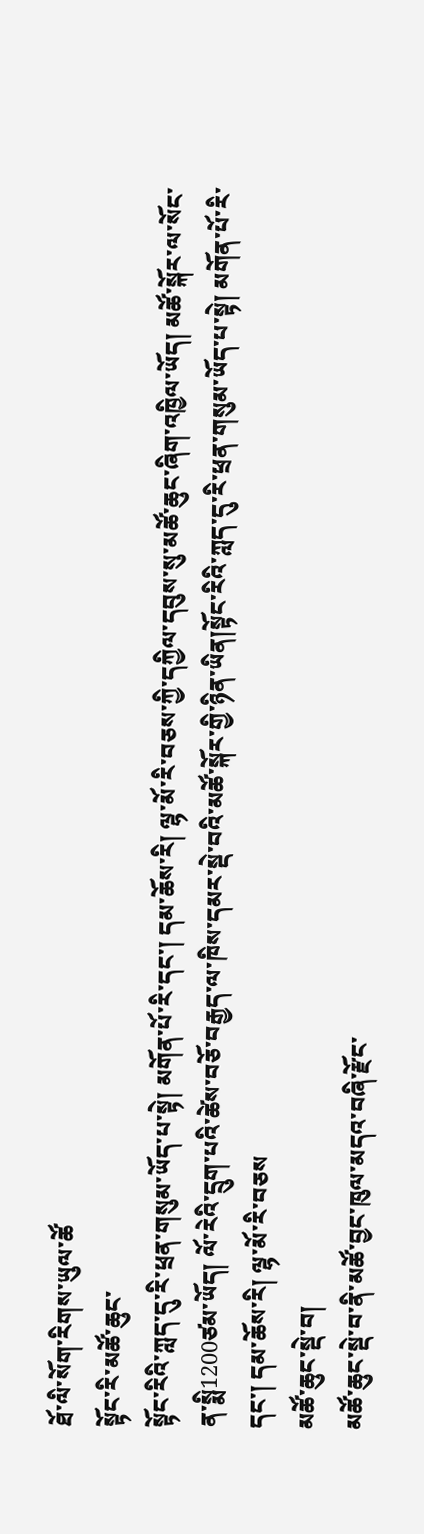ཐོ་ལི་སོག་རིགས་ཡུལ་ཚོ
སྟོང་རི་མཚོ་ཆུང་
སྟོང་རིའི་ཀླད་དུ་རི་ཕྲན་གསུམ་ཡོད་པ་སྟེ། མགོན་པོ་རི་དང་། དམ་ཆོས་རི། ལྷ་མོ་རི་བཅས་ཀྱི་དཀྱིལ་དབུས་སུ་མཚོ་ཆུང་ཞིག་འཁྱིལ་ཡོད། མཚོ་སྐོར་ལ་སོང་ན་སྨི1200ཙམ་ཡོད། ལོ་རེའི་དྲུག་པའི་ཚེས་བཅོ་བརྒྱད་ལ་ཁིས་དམར་སྡེ་བའི་མཚོ་སྐོར་གྱི་ཉིན་ཡིན།སྟོང་རིའི་ཀླད་དུ་རི་ཕྲན་གསུམ་ཡོད་པ་སྟེ། མགོན་པོ་རི་དང་། དམ་ཆོས་རི། ལྷ་མོ་རི་བཅས
མཚོ་ཆུང་སྡེ་བ།
མཚོ་ཆུང་སྡེ་བ་ནི་མཚོ་བྱང་ཁུལ་མདའ་བཞི་རྫོང་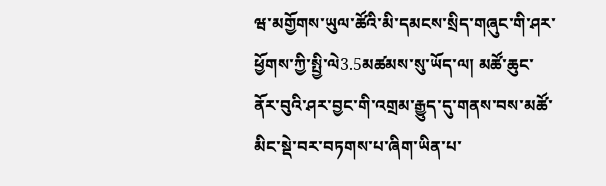ཝ་མགྱོགས་ཡུལ་ཚོའི་མི་དམངས་སྲིད་གཞུང་གི་ཤར་ཕྱོགས་ཀྱི་སྤྱི་ལེ3.5མཚམས་སུ་ཡོད་ལ། མཚོ་ཆུང་ནོར་བུའི་ཤར་བྱང་གི་འགྲམ་རྒྱུད་དུ་གནས་བས་མཚོ་མིང་སྡེ་བར་བཏགས་པ་ཞིག་ཡིན་པ་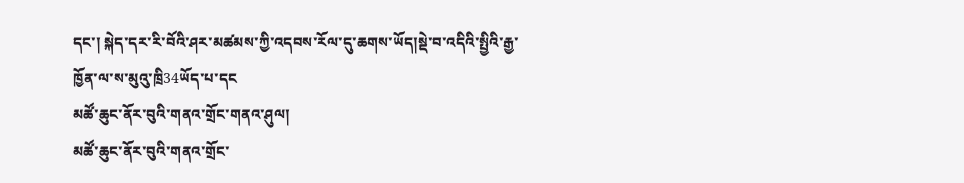དང་། སྐེད་དར་རི་བོའི་ཤར་མཚམས་ཀྱི་འདབས་རོལ་དུ་ཆགས་ཡོད།སྡེ་བ་འདིའི་སྤྱིའི་རྒྱ་ཁྱོན་ལ་ས་མུའུ་ཁྲི34ཡོད་པ་དང
མཚོ་ཆུང་ནོར་བུའི་གནའ་གྲོང་གནའ་ཤུལ།
མཚོ་ཆུང་ནོར་བུའི་གནའ་གྲོང་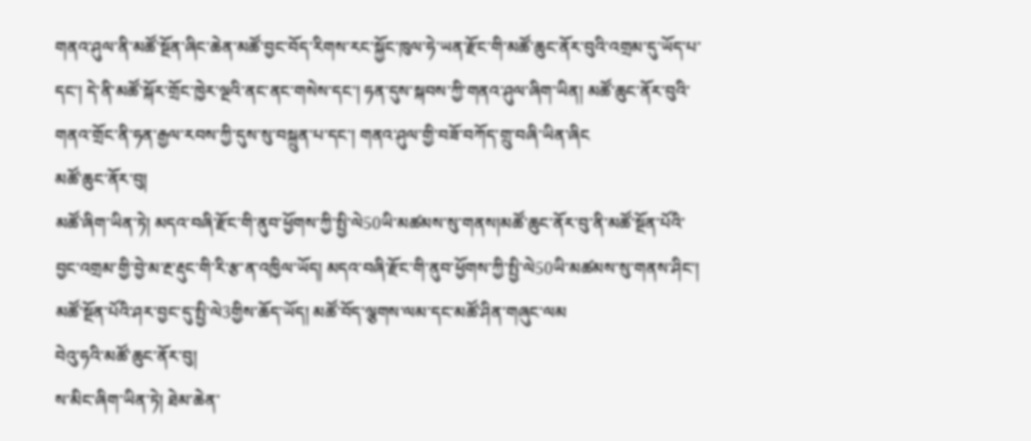གནའ་ཤུལ་ནི་མཚོ་སྔོན་ཞིང་ཆེན་མཚོ་བྱང་བོད་རིགས་རང་སྐྱོང་ཁུལ་ཧེ་ཡན་རྫོང་གི་མཚོ་ཆུང་ནོར་བུའི་འགྲམ་དུ་ཡོད་པ་དང་། དེ་ནི་མཚོ་སྐོར་གྲོང་ཁྱེར་ལྔའི་ནང་ནང་གསེས་དང་། ཧན་དུས་སྐབས་ཀྱི་གནའ་ཤུལ་ཞིག་ཡིན། མཚོ་ཆུང་ནོར་བུའི་གནའ་གྲོང་ནི་ཧན་རྒྱལ་རབས་ཀྱི་དུས་སུ་བསྐྲུན་པ་དང་། གནའ་ཤུལ་གྱི་བཟོ་བཀོད་གྲུ་བཞི་ཡིན་ཞིང
མཚོ་ཆུང་ནོར་བུ།
མཚོ་ཞིག་ཡིན་ཏེ། མདའ་བཞི་རྫོང་གི་ནུབ་ཕྱོགས་ཀྱི་སྤྱི་ལེ50ཡི་མཚམས་སུ་གནས།མཚོ་ཆུང་ནོར་བུ་ནི་མཚོ་སྔོན་པོའི་བྱང་འགྲམ་གྱི་བྱེ་མ་རྔ་རྡུང་གི་རི་རྩ་ན་འཁྱིལ་ཡོད། མདའ་བཞི་རྫོང་གི་ནུབ་ཕྱོགས་ཀྱི་སྤྱི་ལེ50ཡི་མཚམས་སུ་གནས་ཤིང་། མཚོ་སྔོན་པོའི་ཤར་བྱང་དུ་སྤྱི་ལེ3གྱིས་ཆོད་ཡོད། མཚོ་བོད་ལྕགས་ལམ་དང་མཚོ་ཤིན་གཞུང་ལམ
བེའུ་ཧའི་མཚོ་ཆུང་ནོར་བུ།
ས་མིང་ཞིག་ཡིན་ཏེ། ཐེམ་ཆེན་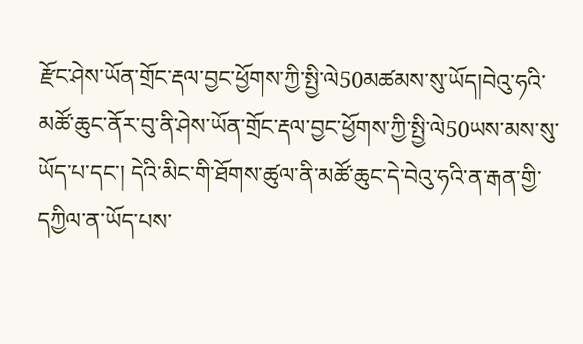རྫོང་ཤེས་ཡོན་གྲོང་རྡལ་བྱང་ཕྱོགས་ཀྱི་སྤྱི་ལེ50མཚམས་སུ་ཡོད།བེའུ་ཧའི་མཚོ་ཆུང་ནོར་བུ་ནི་ཤེས་ཡོན་གྲོང་རྡལ་བྱང་ཕྱོགས་ཀྱི་སྤྱི་ལེ50ཡས་མས་སུ་ཡོད་པ་དང་། དེའི་མིང་གི་ཐོགས་ཚུལ་ནི་མཚོ་ཆུང་དེ་བེའུ་ཧའི་ན་རྒན་གྱི་དཀྱིལ་ན་ཡོད་པས་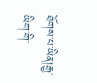ཐོགས་པ་ཡིན།རྒྱ་ཡིག་གི་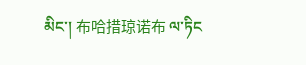མིང་། 布哈措琼诺布 ལ་ཏིང